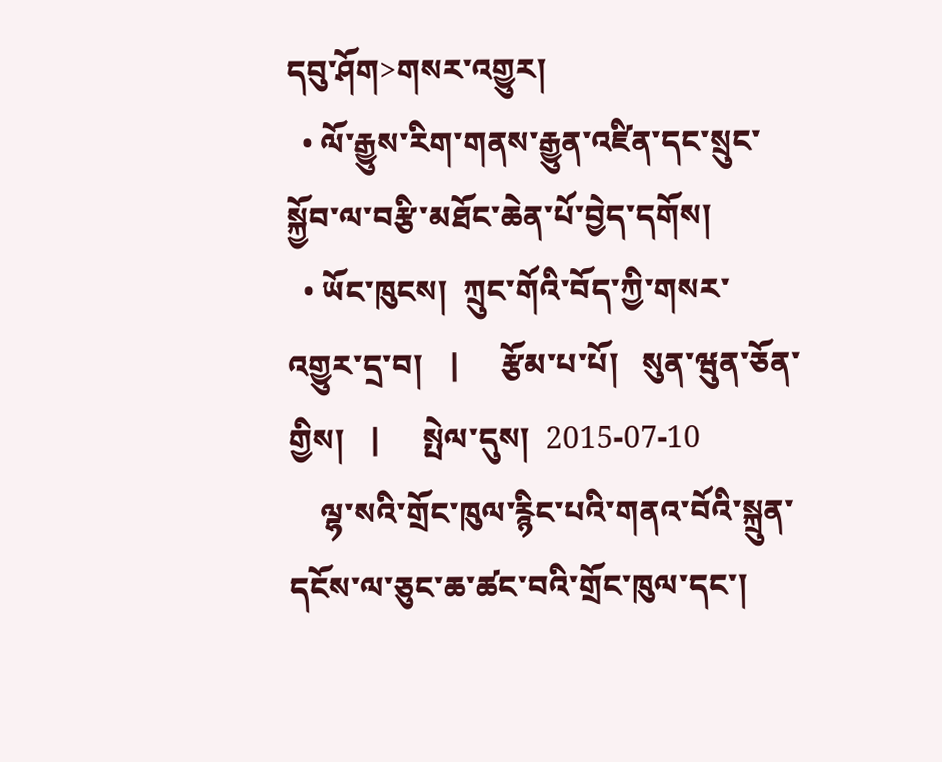དབུ་ཤོག>གསར་འགྱུར།
  • ལོ་རྒྱུས་རིག་གནས་རྒྱུན་འཛིན་དང་སྲུང་སྐྱོབ་ལ་བརྩི་མཐོང་ཆེན་པོ་བྱེད་དགོས།
  • ཡོང་ཁུངས།  ཀྲུང་གོའི་བོད་ཀྱི་གསར་འགྱུར་དྲ་བ།   |     རྩོམ་པ་པོ།   སུན་ཝུན་ཅོན་གྱིས།   |     སྤེལ་དུས།  2015-07-10
    ལྷ་སའི་གྲོང་ཁུལ་རྙིང་པའི་གནའ་བོའི་སྐྲུན་དངོས་ལ་ཅུང་ཆ་ཚང་བའི་གྲོང་ཁུལ་དང་།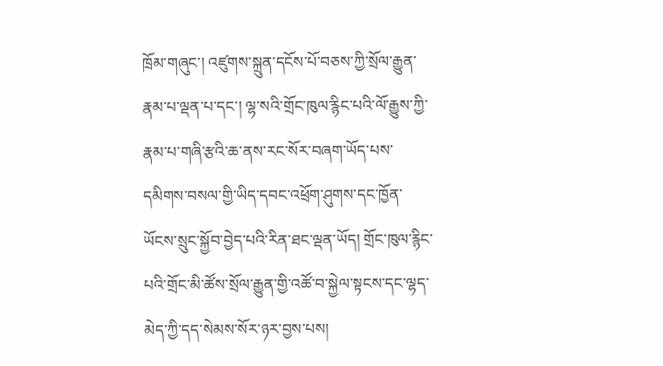ཁྲོམ་གཞུང་། འཛུགས་སྐྲུན་དངོས་པོ་བཅས་ཀྱི་སྲོལ་རྒྱུན་རྣམ་པ་ལྡན་པ་དང་། ལྷ་སའི་གྲོང་ཁུལ་རྙིང་པའི་ལོ་རྒྱུས་ཀྱི་རྣམ་པ་གཞི་རྩའི་ཆ་ནས་རང་སོར་བཞག་ཡོད་པས་དམིགས་བསལ་གྱི་ཡིད་དབང་འཕྲོག་ཤུགས་དང་ཁྱོན་ཡོངས་སྲུང་སྐྱོབ་བྱེད་པའི་རིན་ཐང་ལྡན་ཡོད། གྲོང་ཁུལ་རྙིང་པའི་གྲོང་མི་ཚོས་སྲོལ་རྒྱུན་གྱི་འཚོ་བ་སྐྱེལ་སྟངས་དང་ལྷད་མེད་ཀྱི་དད་སེམས་སོར་ཉར་བྱས་པས།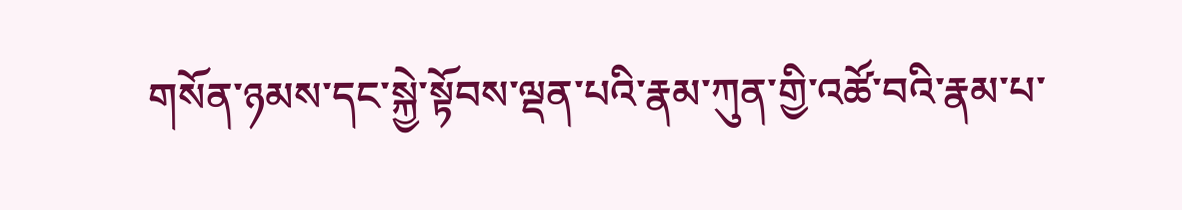གསོན་ཉམས་དང་སྐྱེ་སྟོབས་ལྡན་པའི་རྣམ་ཀུན་གྱི་འཚོ་བའི་རྣམ་པ་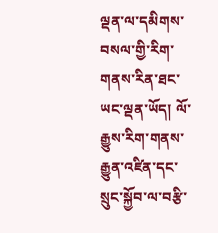ལྡན་ལ་དམིགས་བསལ་གྱི་རིག་གནས་རིན་ཐང་ཡང་ལྡན་ཡོད། ལོ་རྒྱུས་རིག་གནས་རྒྱུན་འཛིན་དང་སྲུང་སྐྱོབ་ལ་བརྩི་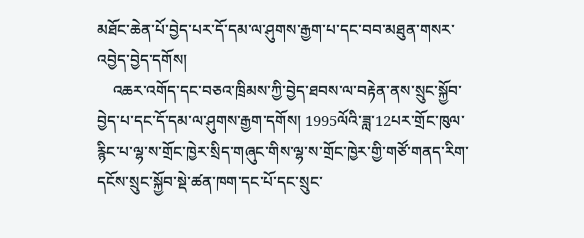མཐོང་ཆེན་པོ་བྱེད་པར་དོ་དམ་ལ་ཤུགས་རྒྱག་པ་དང་བབ་མཐུན་གསར་འབྱེད་བྱེད་དགོས།
    འཆར་འགོད་དང་བཅའ་ཁྲིམས་ཀྱི་བྱེད་ཐབས་ལ་བརྟེན་ནས་སྲུང་སྐྱོབ་བྱེད་པ་དང་དོ་དམ་ལ་ཤུགས་རྒྱག་དགོས། 1995ལོའི་ཟླ་12པར་གྲོང་ཁུལ་རྙིང་པ་ལྷ་ས་གྲོང་ཁྱེར་སྲིད་གཞུང་གིས་ལྷ་ས་གྲོང་ཁྱེར་གྱི་གཙོ་གནད་རིག་དངོས་སྲུང་སྐྱོབ་སྡེ་ཚན་ཁག་དང་པོ་དང་སྲུང་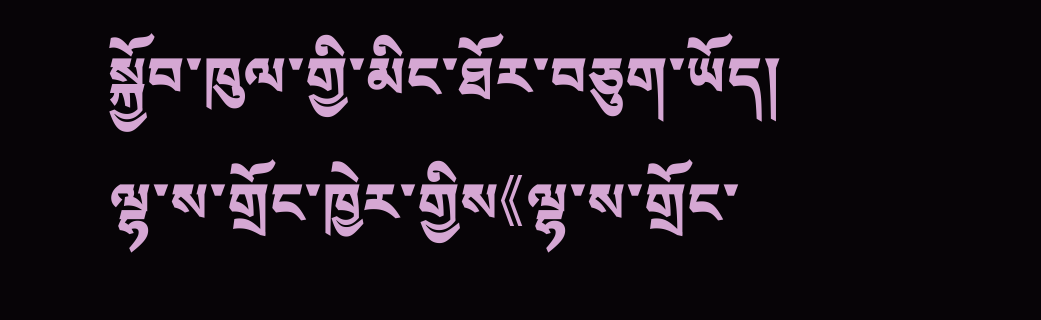སྐྱོབ་ཁུལ་གྱི་མིང་ཐོར་བཅུག་ཡོད། ལྷ་ས་གྲོང་ཁྱེར་གྱིས《ལྷ་ས་གྲོང་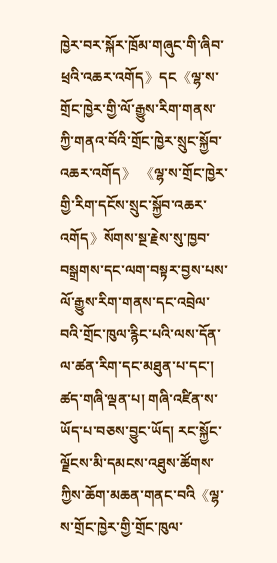ཁྱེར་བར་སྐོར་ཁྲོམ་གཞུང་གི་ཞིབ་ཕྲའི་འཆར་འགོད》དང《ལྷ་ས་གྲོང་ཁྱེར་གྱི་ལོ་རྒྱུས་རིག་གནས་ཀྱི་གནའ་བོའི་གྲོང་ཁྱེར་སྲུང་སྐྱོབ་འཆར་འགོད》 《ལྷ་ས་གྲོང་ཁྱེར་གྱི་རིག་དངོས་སྲུང་སྐྱོབ་འཆར་འགོད》སོགས་སྔ་རྗེས་སུ་ཁྱབ་བསྒྲགས་དང་ལག་བསྟར་བྱས་པས་ལོ་རྒྱུས་རིག་གནས་དང་འབྲེལ་བའི་གྲོང་ཁུལ་རྙིང་པའི་ལས་དོན་ལ་ཚན་རིག་དང་མཐུན་པ་དང་། ཚད་གཞི་ལྡན་པ། གཞི་འཛིན་ས་ཡོད་པ་བཅས་བྱུང་ཡོད། རང་སྐྱོང་ལྗོངས་མི་དམངས་འཐུས་ཚོགས་ཀྱིས་ཆོག་མཆན་གནང་བའི《ལྷ་ས་གྲོང་ཁྱེར་གྱི་གྲོང་ཁུལ་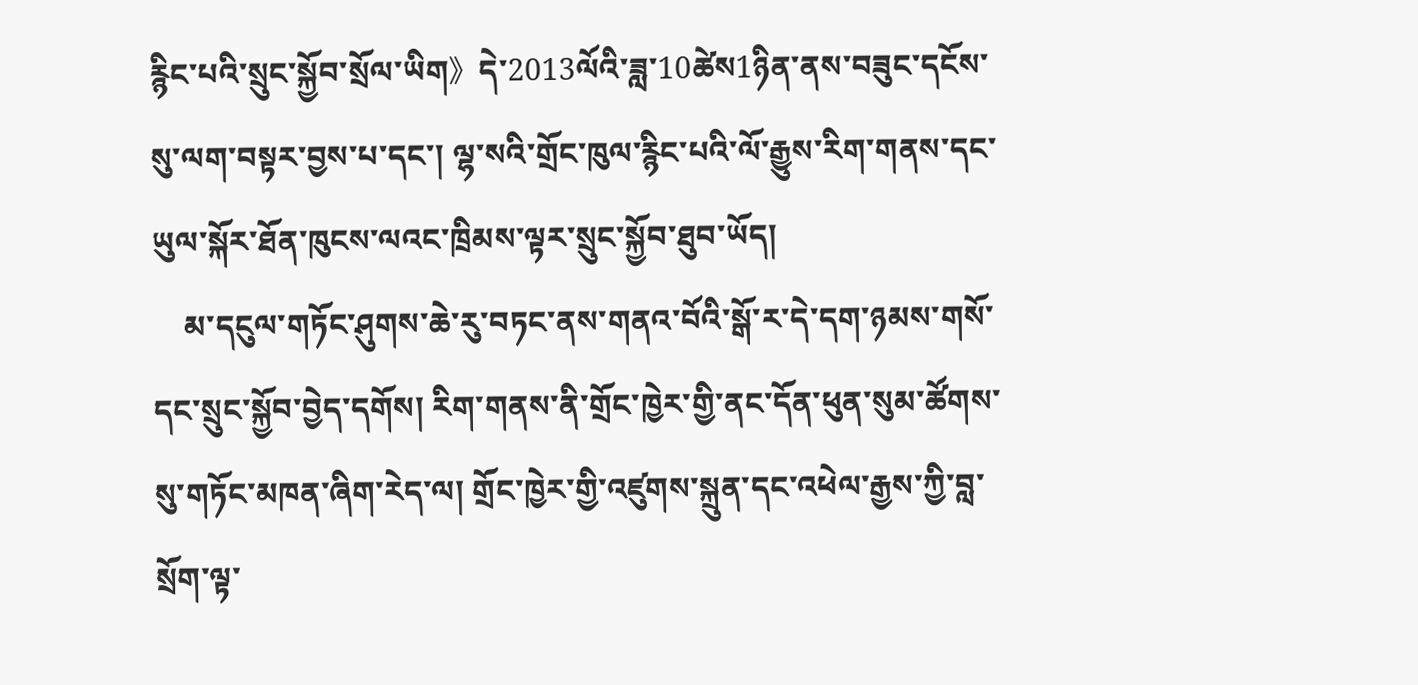རྙིང་པའི་སྲུང་སྐྱོབ་སྲོལ་ཡིག》དེ་2013ལོའི་ཟླ་10ཚེས1ཉིན་ནས་བཟུང་དངོས་སུ་ལག་བསྟར་བྱས་པ་དང་། ལྷ་སའི་གྲོང་ཁུལ་རྙིང་པའི་ལོ་རྒྱུས་རིག་གནས་དང་ཡུལ་སྐོར་ཐོན་ཁུངས་ལའང་ཁྲིམས་ལྟར་སྲུང་སྐྱོབ་ཐུབ་ཡོད།
    མ་དངུལ་གཏོང་ཤུགས་ཆེ་རུ་བཏང་ནས་གནའ་བོའི་སྒོ་ར་དེ་དག་ཉམས་གསོ་དང་སྲུང་སྐྱོབ་བྱེད་དགོས། རིག་གནས་ནི་གྲོང་ཁྱེར་གྱི་ནང་དོན་ཕུན་སུམ་ཚོགས་སུ་གཏོང་མཁན་ཞིག་རེད་ལ། གྲོང་ཁྱེར་གྱི་འཛུགས་སྐྲུན་དང་འཕེལ་རྒྱས་ཀྱི་བླ་སྲོག་ལྟ་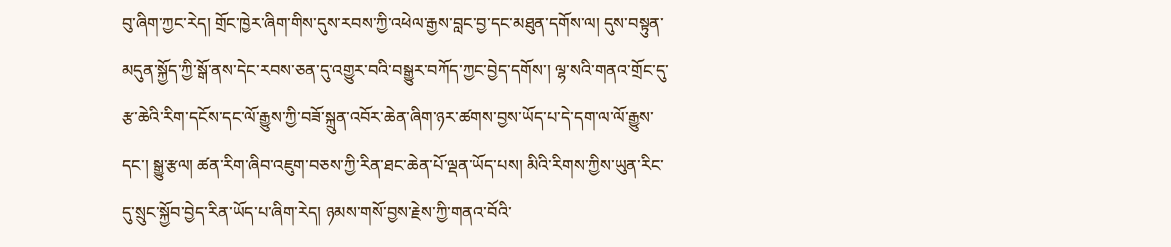བུ་ཞིག་ཀྱང་རེད། གྲོང་ཁྱེར་ཞིག་གིས་དུས་རབས་ཀྱི་འཕེལ་རྒྱས་བླང་བྱ་དང་མཐུན་དགོས་ལ། དུས་བསྟུན་མདུན་སྐྱོད་ཀྱི་སྒོ་ནས་དེང་རབས་ཅན་དུ་འགྱུར་བའི་བསྒྱུར་བཀོད་ཀྱང་བྱེད་དགོས་། ལྷ་སའི་གནའ་གྲོང་དུ་རྩ་ཆེའི་རིག་དངོས་དང་ལོ་རྒྱུས་ཀྱི་བཟོ་སྐྲུན་འབོར་ཆེན་ཞིག་ཉར་ཚགས་བྱས་ཡོད་པ་དེ་དག་ལ་ལོ་རྒྱུས་དང་། སྒྱུ་རྩལ། ཚན་རིག་ཞིབ་འཇུག་བཅས་ཀྱི་རིན་ཐང་ཆེན་པོ་ལྡན་ཡོད་པས། མིའི་རིགས་ཀྱིས་ཡུན་རིང་དུ་སྲུང་སྐྱོབ་བྱེད་རིན་ཡོད་པ་ཞིག་རེད། ཉམས་གསོ་བྱས་རྗེས་ཀྱི་གནའ་བོའི་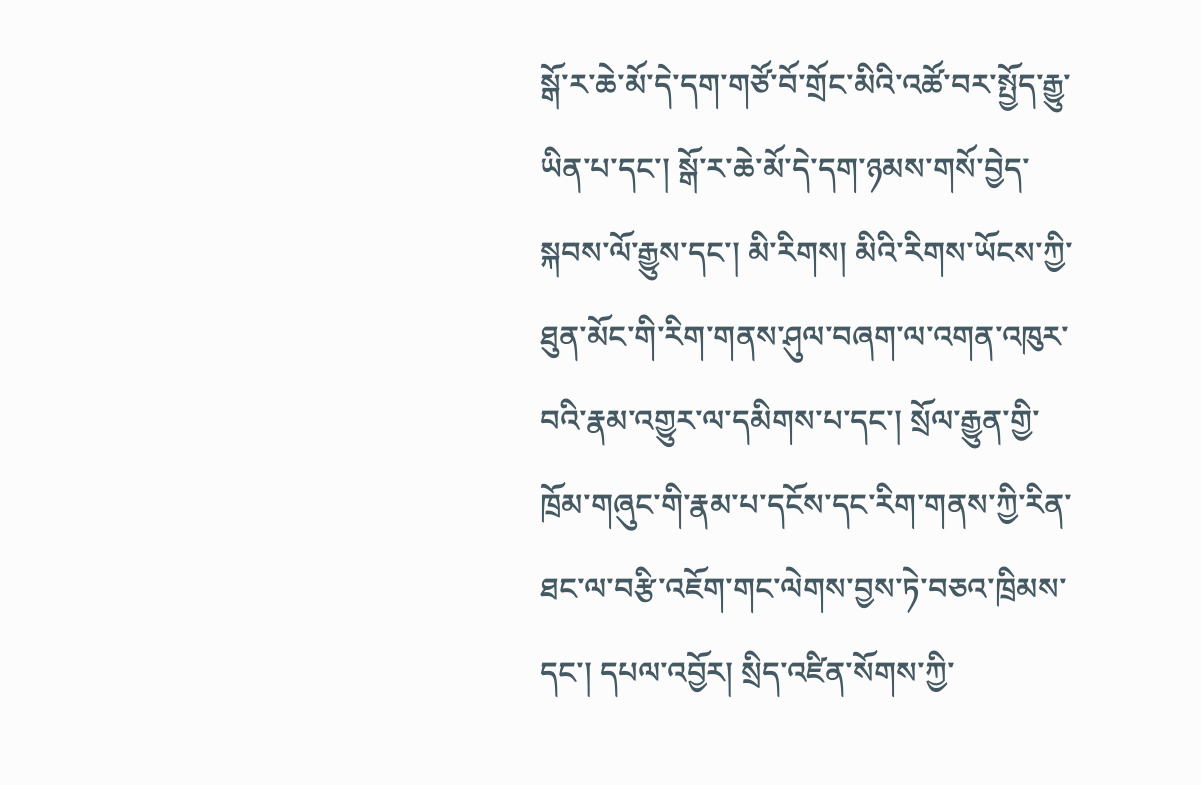སྒོ་ར་ཆེ་མོ་དེ་དག་གཙོ་བོ་གྲོང་མིའི་འཚོ་བར་སྤྱོད་རྒྱུ་ཡིན་པ་དང་། སྒོ་ར་ཆེ་མོ་དེ་དག་ཉམས་གསོ་བྱེད་སྐབས་ལོ་རྒྱུས་དང་། མི་རིགས། མིའི་རིགས་ཡོངས་ཀྱི་ཐུན་མོང་གི་རིག་གནས་ཤུལ་བཞག་ལ་འགན་འཁུར་བའི་རྣམ་འགྱུར་ལ་དམིགས་པ་དང་། སྲོལ་རྒྱུན་གྱི་ཁྲོམ་གཞུང་གི་རྣམ་པ་དངོས་དང་རིག་གནས་ཀྱི་རིན་ཐང་ལ་བརྩི་འཇོག་གང་ལེགས་བྱས་ཏེ་བཅའ་ཁྲིམས་དང་། དཔལ་འབྱོར། སྲིད་འཛིན་སོགས་ཀྱི་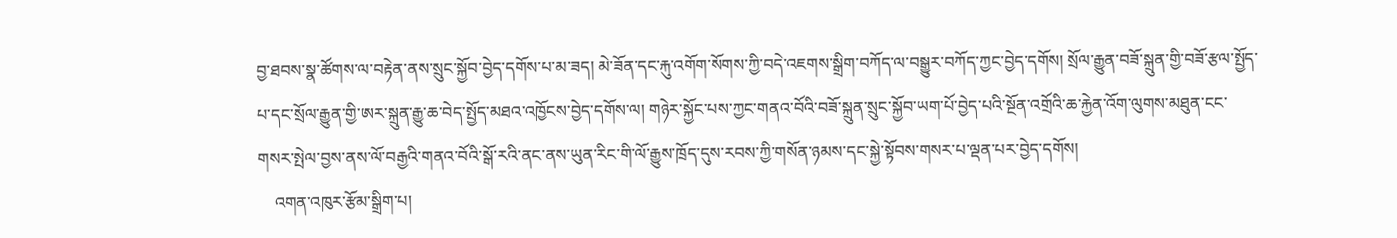བྱ་ཐབས་སྣ་ཚོགས་ལ་བརྟེན་ནས་སྲུང་སྐྱོབ་བྱེད་དགོས་པ་མ་ཟད། མེ་ཟོན་དང་རྐུ་འགོག་སོགས་ཀྱི་བདེ་འཇགས་སྒྲིག་བཀོད་ལ་བསྒྱུར་བཀོད་ཀྱང་བྱེད་དགོས། སྲོལ་རྒྱུན་བཟོ་སྐྲུན་གྱི་བཟོ་རྩལ་སྤྱོད་པ་དང་སྲོལ་རྒྱུན་གྱི་ཨར་སྐྲུན་རྒྱུ་ཆ་བེད་སྤྱོད་མཐའ་འཁྱོངས་བྱེད་དགོས་ལ། གཉེར་སྐྱོང་པས་ཀྱང་གནའ་བོའི་བཟོ་སྐྲུན་སྲུང་སྐྱོབ་ཡག་པོ་བྱེད་པའི་སྔོན་འགྲོའི་ཆ་རྐྱེན་འོག་ལུགས་མཐུན་ངང་གསར་སྤེལ་བྱས་ནས་ལོ་བརྒྱའི་གནའ་བོའི་སྒོ་རའི་ནང་ནས་ཡུན་རིང་གི་ལོ་རྒྱུས་ཁྲོད་དུས་རབས་ཀྱི་གསོན་ཉམས་དང་སྐྱེ་སྟོབས་གསར་པ་ལྡན་པར་བྱེད་དགོས།
    འགན་འཁུར་རྩོམ་སྒྲིག་པ།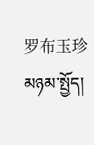罗布玉珍
མཉམ་སྤྱོད།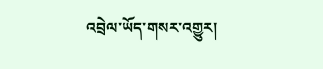འབྲེལ་ཡོད་གསར་འགྱུར།